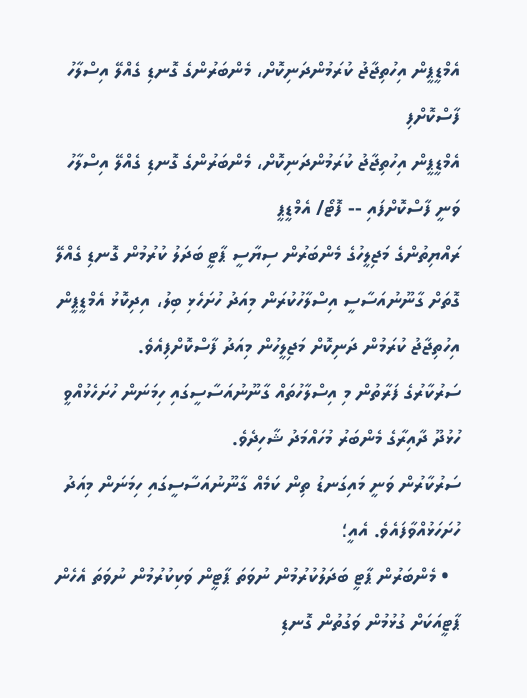އެމްޑީޕީން އިހުތިޖާޖު ކުރަމުންދަނިކޮށް، މެންބަރުންގެ ގޮނޑި ގެއްލޭ އިސްލާހު ފާސްކޮށްފި
އެމްޑީޕީން އިހުތިޖާޖު ކުރަމުންދަނިކޮށް، މެންބަރުންގެ ގޮނޑި ގެއްލޭ އިސްލާހު ވަނީ ފާސްކޮށްފައި -- ފޮޓޯ/ އެމްޑީޕީ
ރައްޔިތުންގެ މަޖިލީހުގެ މެންބަރުން ސިޔާސީ ޕާޓީ ބަދަލު ކުރުމުން ގޮނޑި ގެއްލޭ ގޮތަށް ގާނޫނުއަސާސީ އިސްލާހުކުރަން މިއަދު ހުށަހެޅި ބިލު، އިދިކޮޅު އެމްޑީޕީން އިހުތިޖާޖު ކުރަމުން ދަނިކޮށް މަޖިލީހުން މިއަދު ފާސްކޮށްފިއެވެ.
ސަރުކާރުގެ ފަރާތުން މި އިސްލާހުތައް ގާނޫނުއަސާސީގައި ހިމަނަން ހުށަހެޅުއްވީ ހުޅުދޫ ދާއިރާގެ މެންބަރު މުހައްމަދު ޝާހިދެވެ.
ސަރުކާރުން ވަނީ މައިގަނޑު ތިން ކަމެއް ގާނޫނުއަސާސީގައި ހިމަނަން މިއަދު ހުށަހަޅުއްވާފައެވެ. އެއީ؛
  • މެންބަރުން ޕާޓީ ބަދަލުކުރުމުން ނުވަތަ ޕާޓީން ވަކިކުރުމުން ނުވަތަ އެހެން ޕާޓީއަކަށް ގުޅުމުން ވަގުތުން ގޮނޑި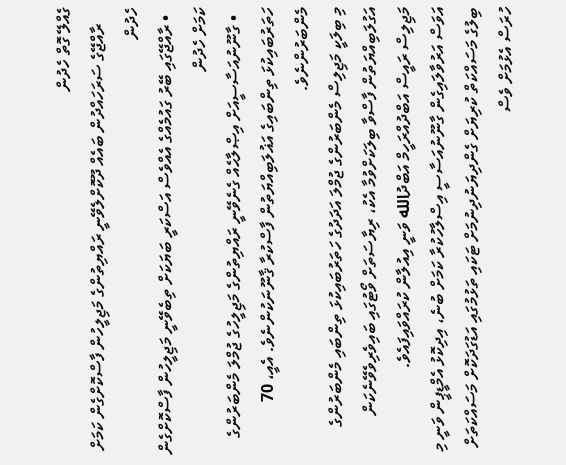ގެއްލޭ ގޮތް ހެދުން
    ރާއްޖޭގެ ސަރަހައްދުން ބައެއް ދޫކޮށްލެވޭނީ ރައްޔިތުންގެ މަޖިލީހުން ފާސްކޮށްގެން ކަމަށް ހެދުން
  • ރާއްޖޭގައި ބޭރު ގައުމެއްގެ އެއްވެސް އަސްކަރީ ބަޔަކަށް ތިބެވޭނީ މަޖިލީހުން ފާސްކޮށްގެން ކަމަށް ހެދުން
  • ގާނޫނުއަސާސީއަށް އިޞްލާޙެއް ގެނެވޭނީ ރައްޔިތުންގެ މަޖިލީހުގެ ޖުމްލަ މެންބަރުންގެ ހަތަރުބައިކުޅަ ތިންބައިގެ އަޣުލަބިއްޔަތުން ފާސްކުރާ ޤާނޫނަކުންނެވެ. އެއީ، 70 މެންބަރުންނެވެ.
މި ބިލަކީ މަޖިލިސް މެންބަރުންގެ ޖުމްލަ އަދަދުގެ ހަތަރުބައިކުޅަ ތިންބައި މެންބަރުންގެ އަގުލަބިއްޔަތުން ފާސްވާ ބިލަކަށްވުމާ އެކު، ރިޔާސަތަށް ވޯޓުގައި ބައިވެރިވެވޭނެކަން މަޖިލިސް ރައީސް އަބްދުއްރަހީމް އަބްދުالله ވަނީ އިއުލާން ކުރައްވައިފައެވެ.
އަވަސް އަރުވާލައިގެން ގާނޫނުއަސާސީ އިސްލާހުކުރާ ކަމަށް ބުނެ، އިދިކޮޅު އެމްޑީޕީން ވަނީ މި ބިލުގެ މަސައްކަތް ކުރިޔަށް ގެންދިޔަނުދިނުމަށް ޓަކައި ތަޅުމުގައި އަޑުގަދަކޮށް މަސައްކަތަށް ހުރަސް އެޅުމަށް ވެސް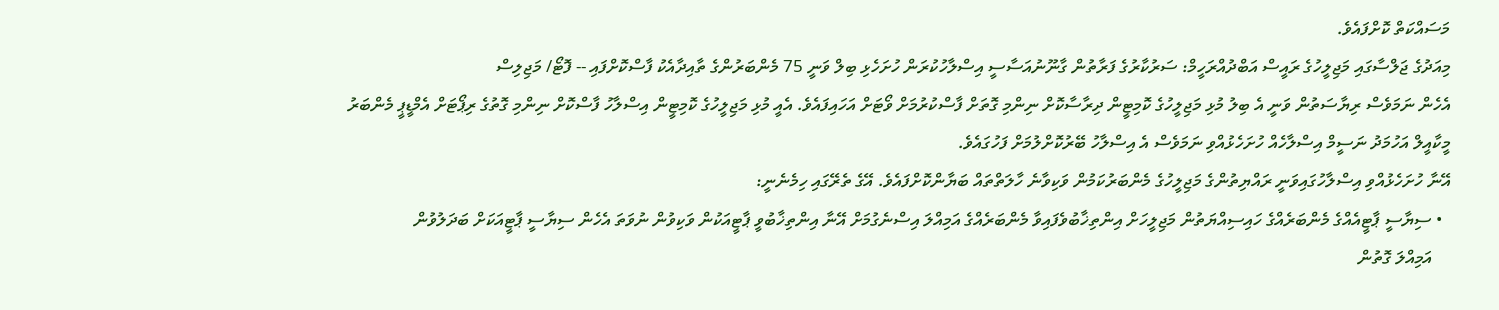މަސައްކަތް ކޮށްފައެވެ.
މިއަދުގެ ޖަލްސާގައި މަޖިލީހުގެ ރައީސް އަބްދުއްރަހީމް: ސަރުކާރުގެ ފަރާތުން ގާނޫނުއަސާސީ އިސްލާހުކުރަން ހުށަހެޅި ބިލް ވަނީ 75 މެންބަރުންގެ ތާއިދާއެކު ފާސްކޮށްފައި -- ފޮޓޯ/ މަޖިލިސް
އެހެން ނަމަވެސް ރިޔާސަތުން ވަނީ އެ ބިލު މުޅި މަޖިލީހުގެ ކޮމިޓީން ދިރާސާކޮށް ނިންމި ގޮތަށް ފާސްކުރުމަށް ވޯޓަށް އަހައިފައެވެ. އެއީ މުޅި މަޖިލީހުގެ ކޮމިޓީން އިސްލާހު ފާސްކޮށް ނިންމި ގޮތުގެ ރިޕޯޓަށް އެމްޑީޕީ މެންބަރު މީކާއީލް އަހުމަދު ނަސީމް އިސްލާހެއް ހުށަހެޅުއްވި ނަމަވެސް އެ އިސްލާހު ބޭރުކޮށްލުމަށް ފަހުގައެވެ.
އޭނާ ހުށަހެޅުއްވި އިސްލާހުގައިވަނީ ރައްޔިތުންގެ މަޖިލީހުގެ މެންބަރުކަމުން ވަކިވާނެ ހާލަތްތައް ބަޔާންކޮށްފައެވެ. އޭގެ ތެރޭގައި ހިމެނެނީ:
  • ސިޔާސީ ޕާޓީއެއްގެ މެންބަރެއްގެ ހައިސިއްޔަތުން މަޖިލީހަށް އިންތިޚާބުވެފައިވާ މެންބަރެއްގެ އަމިއްލަ އިސްނެގުމަށް އޭނާ އިންތިޚާބުވީ ޕާޓީއަކުން ވަކިވުން ނުވަތަ އެހެން ސިޔާސީ ޕާޓީއަކަށް ބަދަލުވުން
    އަމިއްލަ ގޮތުން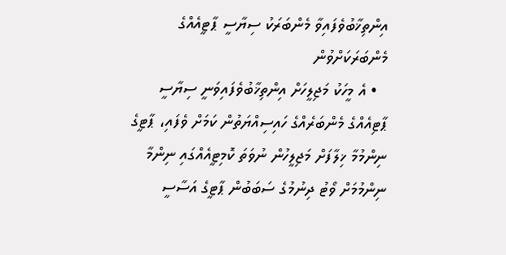އިންތިޚާބުވެފައިވާ މެންބަރަކު ސިޔާސީ ޕާޓީއެއްގެ މެންބަރަކަށްވުން
  • އެ މީހަކު މަޖިލީހަށް އިންތިޚާބުވެފައިވަނީ ސިޔާސީ ޕާޓިއެއްގެ މެންބަރެއްގެ ހައިސިއްޔަތުން ކަމަށް ވެފައި، ޕާޓީގެ ނިންމުމާ ޚިލާފަށް މަޖިލީހުން ނުވަތަ ކޮމިޓީއެއްގައި ނިންމާ ނިންމުމަށް ވޯޓު ދިނުމުގެ ސަބަބުން ޕާޓީގެ އަސާސީ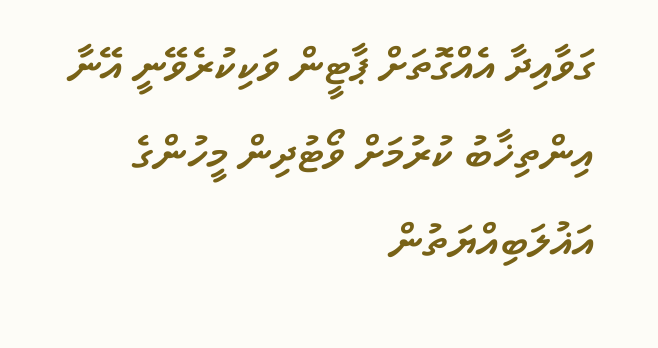ގަވާއިދާ އެއްގޮތަށް ޕާޓީން ވަކިކުރެވޭނީ އޭނާ އިންތިޚާބު ކުރުމަށް ވޯޓުދިން މީހުންގެ އަޣުލަބިއްޔަތުން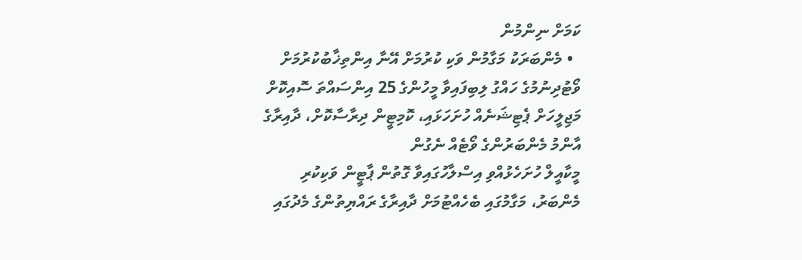ކަމަށް ނިންމުން
  • މެންބަރަކު މަގާމުން ވަކި ކުރުމަށް އޭނާ އިންތިޚާބުކުރުމަށް ވޯޓުދިނުމުގެ ހައްގު ލިބިފައިވާ މީހުންގެ 25 އިންސައްތަ ސޮއިކޮށް މަޖިލީހަށް ޕެޓިޝަނެއް ހުށަހަޅައި، ކޮމިޓީން ދިރާސާކޮށް، ދާއިރާގެ އާންމު މެންބަރުންގެ ވޯޓެއް ނެގުން
މީކާއީލް ހުށަހެޅުއްވި އިސްލާހުގައިވާ ގޮތުން ޕާޓީން ވަކިކުރި މެންބަރު، މަގާމުގައި ބެހެއްޓުމަށް ދާއިރާގެ ރައްޔިތުންގެ މެދުގައި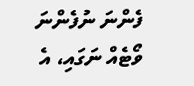ފެންނަ ނުފެންނަ ވޯޓެއް ނަގައި، އެ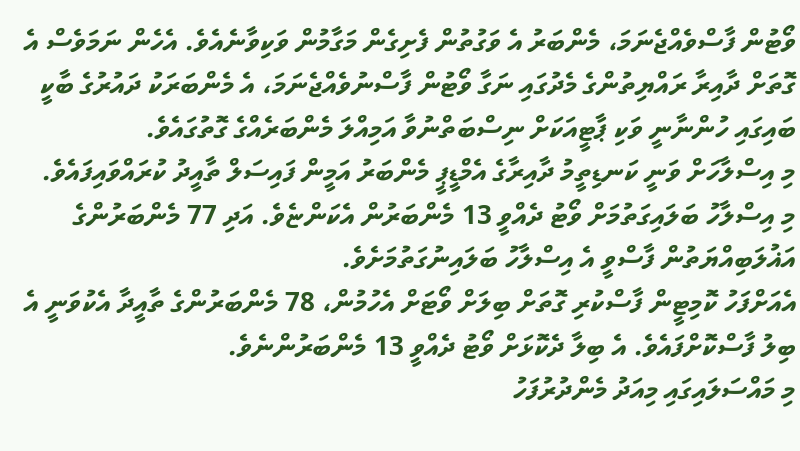ވޯޓުން ފާސްވެއްޖެނަމަ، މެންބަރު އެ ވަގުތުން ފެށިގެން މަގާމުން ވަކިވާނެއެވެ. އެހެން ނަމަވެސް އެ ގޮތަށް ދާއިރާ ރައްޔިތުންގެ މެދުގައި ނަގާ ވޯޓުން ފާސްނުވެއްޖެނަމަ، އެ މެންބަރަކު ދައުރުގެ ބާކީ ބައިގައި ހުންނާނީ ވަކި ޕާޓީއަކަށް ނިސްބަތްނުވާ އަމިއްލަ މެންބަރެއްގެ ގޮތުގައެވެ.
މި އިސްލާހަށް ވަނީ ކަނޑިތީމު ދާއިރާގެ އެމްޑީޕީ މެންބަރު އަމީން ފައިސަލް ތާއީދު ކުރައްވައިފައެވެ.
މި އިސްލާހު ބަލައިގަތުމަށް ވޯޓު ދެއްވީ 13 މެންބަރުން އެކަންޏެވެ. އަދި 77 މެންބަރުންގެ އަޣުލަބިއްޔަތުން ފާސްވީ އެ އިސްލާހު ބަލައިނުގަތުމަށެވެ.
އެއަށްފަހު ކޮމިޓީން ފާސްކުރި ގޮތަށް ބިލަށް ވޯޓަށް އެހުމުން، 78 މެންބަރުންގެ ތާއީދާ އެކުވަނީ އެ ބިލު ފާސްކޮށްފައެވެ. އެ ބިލާ ދެކޮޅަށް ވޯޓު ދެއްވީ 13 މެންބަރުންނެވެ.
މި މައްސަލައިގައި މިއަދު މެންދުރުފަހު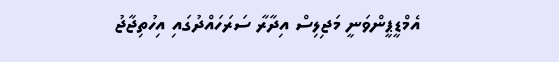އެމްޑީޕީންވަނީ މަޖިލިސް އިދާރާ ސަރަހައްދުގައި އިހުތިޖާޖު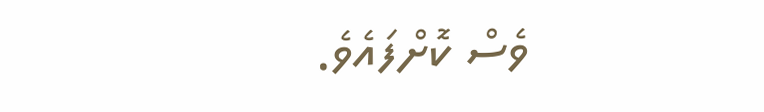ވެސް ކޮށްފައެވެ.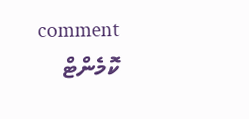comment ކޮމެންޓް